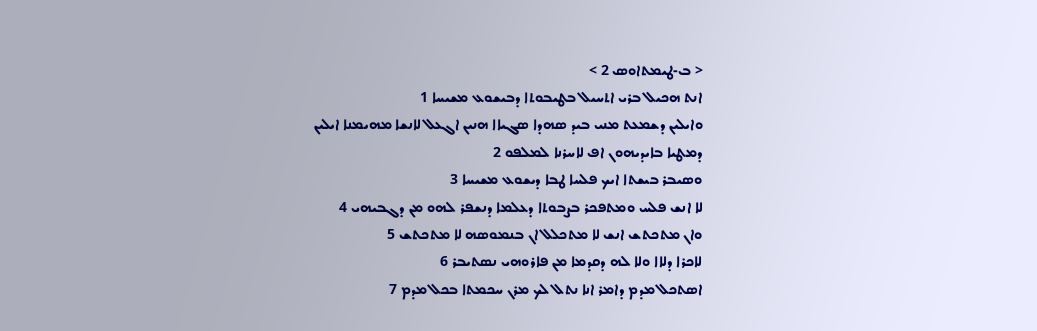< ܒ-ܛܝܡܬܐܘܣ 2 >
ܐܢܬ ܗܟܝܠ ܒܪܝ ܐܬܚܝܠ ܒܛܝܒܘܬܐ ܕܒܝܫܘܥ ܡܫܝܚܐ 1
ܘܐܝܠܝܢ ܕܫܡܥܬ ܡܢܝ ܒܝܕ ܤܗܕܐ ܤܓܝܐܐ ܗܢܝܢ ܐܓܥܠ ܠܐܢܫܐ ܡܗܝܡܢܐ ܐܝܠܝܢ ܕܡܛܝܐ ܒܐܝܕܝܗܘܢ ܐܦ ܠܐܚܪܢܐ ܠܡܠܦܘ 2
ܘܤܝܒܪ ܒܝܫܬܐ ܐܝܟ ܦܠܚܐ ܛܒܐ ܕܝܫܘܥ ܡܫܝܚܐ 3
ܠܐ ܐܢܫ ܦܠܚ ܘܡܬܦܟܪ ܒܨܒܘܬܐ ܕܥܠܡܐ ܕܢܫܦܪ ܠܗܘ ܡܢ ܕܓܒܝܗܝ 4
ܘܐܢ ܡܬܟܬܫ ܐܢܫ ܠܐ ܡܬܟܠܠ ܐܢ ܒܢܡܘܤܗ ܠܐ ܡܬܟܬܫ 5
ܠܐܟܪܐ ܕܠܐܐ ܘܠܐ ܠܗ ܕܩܕܡܐ ܡܢ ܦܐܪܘܗܝ ܢܤܬܝܒܪ 6
ܐܤܬܟܠ ܡܕܡ ܕܐܡܪ ܐܢܐ ܢܬܠ ܠܟ ܡܪܢ ܚܟܡܬܐ ܒܟܠ ܡܕܡ 7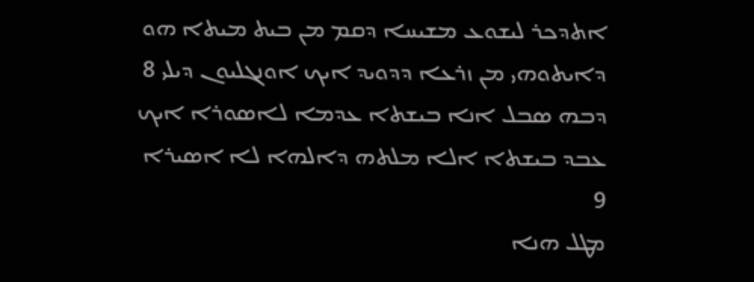ܐܬܕܟܪ ܠܝܫܘܥ ܡܫܝܚܐ ܕܩܡ ܡܢ ܒܝܬ ܡܝܬܐ ܗܘ ܕܐܝܬܘܗܝ ܡܢ ܙܪܥܐ ܕܕܘܝܕ ܐܝܟ ܐܘܢܓܠܝܘܢ ܕܝܠܝ 8
ܕܒܗ ܤܒܠ ܐܢܐ ܒܝܫܬܐ ܥܕܡܐ ܠܐܤܘܪܐ ܐܝܟ ܥܒܕ ܒܝܫܬܐ ܐܠܐ ܡܠܬܗ ܕܐܠܗܐ ܠܐ ܐܤܝܪܐ 9
ܡܛܠ ܗܢܐ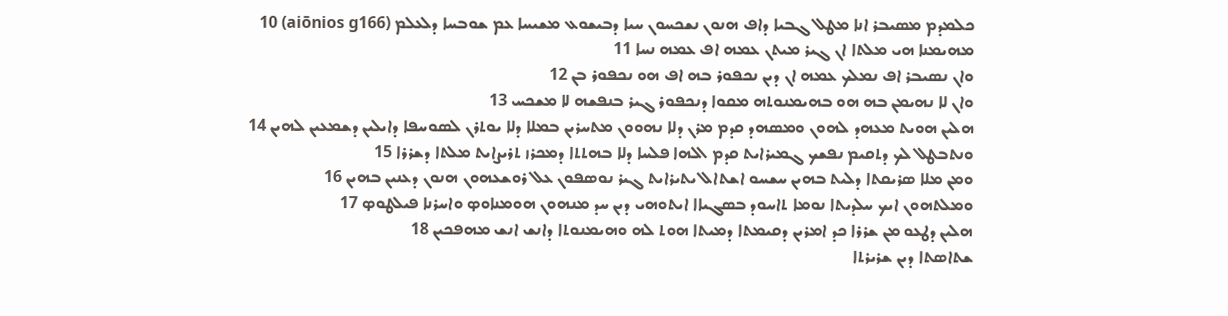ܟܠܡܕܡ ܡܤܝܒܪ ܐܢܐ ܡܛܠ ܓܒܝܐ ܕܐܦ ܗܢܘܢ ܢܫܟܚܘܢ ܚܝܐ ܕܒܝܫܘܥ ܡܫܝܚܐ ܥܡ ܫܘܒܚܐ ܕܠܥܠܡ (aiōnios g166) 10
ܡܗܝܡܢܐ ܗܝ ܡܠܬܐ ܐܢ ܓܝܪ ܡܝܬܢ ܥܡܗ ܐܦ ܥܡܗ ܢܚܐ 11
ܘܐܢ ܢܤܝܒܪ ܐܦ ܢܡܠܟ ܥܡܗ ܐܢ ܕܝܢ ܢܟܦܘܪ ܒܗ ܐܦ ܗܘ ܢܟܦܘܪ ܒܢ 12
ܘܐܢ ܠܐ ܢܗܝܡܢ ܒܗ ܗܘ ܒܗܝܡܢܘܬܗ ܡܩܘܐ ܕܢܟܦܘܪ ܓܝܪ ܒܢܦܫܗ ܠܐ ܡܫܟܚ 13
ܗܠܝܢ ܗܘܝܬ ܡܥܗܕ ܠܗܘܢ ܘܡܤܗܕ ܩܕܡ ܡܪܢ ܕܠܐ ܢܗܘܘܢ ܡܬܚܪܝܢ ܒܡܠܐ ܕܠܐ ܝܘܬܪܢ ܠܤܘܚܦܐ ܕܐܝܠܝܢ ܕܫܡܥܝܢ ܠܗܝܢ 14
ܘܢܬܒܛܠ ܠܟ ܕܬܩܝܡ ܢܦܫܟ ܓܡܝܪܐܝܬ ܩܕܡ ܐܠܗܐ ܦܠܚܐ ܕܠܐ ܒܗܬܬܐ ܕܡܟܪܙ ܬܪܝܨܐܝܬ ܡܠܬܐ ܕܫܪܪܐ 15
ܘܡܢ ܡܠܐ ܤܪܝܩܬܐ ܕܠܝܬ ܒܗܝܢ ܚܫܚܘ ܐܫܬܐܠ ܝܬܝܪܐܝܬ ܓܝܪ ܢܘܤܦܘܢ ܥܠ ܪܘܫܥܗܘܢ ܗܢܘܢ ܕܥܢܝܢ ܒܗܝܢ 16
ܘܡܠܬܗܘܢ ܐܝܟ ܚܠܕܝܬܐ ܢܘܡܐ ܬܐܚܘܕ ܒܤܓܝܐܐ ܐܝܬܘܗܝ ܕܝܢ ܚܕ ܡܢܗܘܢ ܗܘܡܢܐܘܤ ܘܐܚܪܢܐ ܦܝܠܛܘܤ 17
ܗܠܝܢ ܕܛܥܘ ܡܢ ܫܪܪܐ ܟܕ ܐܡܪܝܢ ܕܩܝܡܬܐ ܕܡܝܬܐ ܗܘܬ ܠܗ ܘܗܝܡܢܘܬܐ ܕܐܢܫ ܐܢܫ ܡܗܦܟܝܢ 18
ܫܬܐܤܬܐ ܕܝܢ ܫܪܝܪܬܐ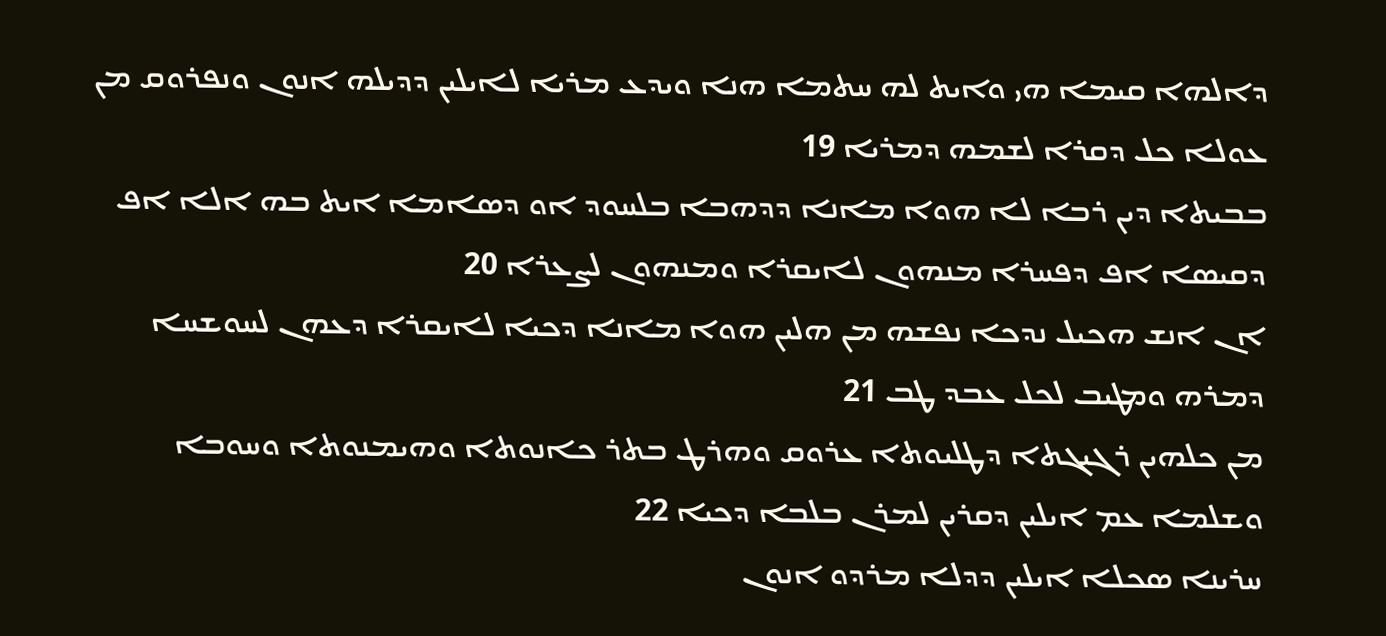ܕܐܠܗܐ ܩܝܡܐ ܗܝ ܘܐܝܬ ܠܗ ܚܬܡܐ ܗܢܐ ܘܝܕܥ ܡܪܝܐ ܠܐܝܠܝܢ ܕܕܝܠܗ ܐܢܘܢ ܘܢܦܪܘܩ ܡܢ ܥܘܠܐ ܟܠ ܕܩܪܐ ܠܫܡܗ ܕܡܪܝܐ 19
ܒܒܝܬܐ ܕܝܢ ܪܒܐ ܠܐ ܗܘܐ ܡܐܢܐ ܕܕܗܒܐ ܒܠܚܘܕ ܐܘ ܕܤܐܡܐ ܐܝܬ ܒܗ ܐܠܐ ܐܦ ܕܩܝܤܐ ܐܦ ܕܦܚܪܐ ܡܢܗܘܢ ܠܐܝܩܪܐ ܘܡܢܗܘܢ ܠܨܥܪܐ 20
ܐܢ ܐܢܫ ܗܟܝܠ ܢܕܟܐ ܢܦܫܗ ܡܢ ܗܠܝܢ ܗܘܐ ܡܐܢܐ ܕܟܝܐ ܠܐܝܩܪܐ ܕܥܗܢ ܠܚܘܫܚܐ ܕܡܪܗ ܘܡܛܝܒ ܠܟܠ ܥܒܕ ܛܒ 21
ܡܢ ܟܠܗܝܢ ܪܓܝܓܬܐ ܕܛܠܝܘܬܐ ܥܪܘܩ ܘܗܪܛ ܒܬܪ ܟܐܢܘܬܐ ܘܗܝܡܢܘܬܐ ܘܚܘܒܐ ܘܫܠܡܐ ܥܡ ܐܝܠܝܢ ܕܩܪܝܢ ܠܡܪܢ ܒܠܒܐ ܕܟܝܐ 22
ܚܪܝܢܐ ܤܟܠܐ ܐܝܠܝܢ ܕܕܠܐ ܡܪܕܘ ܐܢܘܢ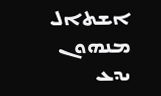ܐܫܬܐܠ ܡܢܗܘܢ ܝܕܥ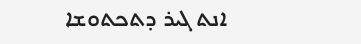ܐܢܬ ܓܝܪ ܕܬܟܬܘܫܐ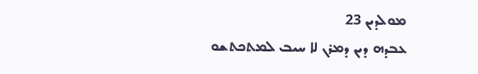ܡܘܠܕܝܢ 23
ܥܒܕܗ ܕܝܢ ܕܡܪܢ ܠܐ ܚܝܒ ܠܡܬܟܬܫܘ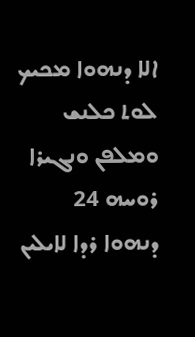ܐܠܐ ܕܢܗܘܐ ܡܟܝܟ ܠܘܬ ܟܠܢܫ ܘܡܠܦܢ ܘܢܓܝܪܐ ܪܘܚܗ 24
ܕܢܗܘܐ ܪܕܐ ܠܐܝܠܝܢ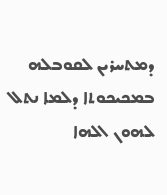ܕܡܬܚܪܝܢ ܠܩܘܒܠܗ ܒܡܟܝܟܘܬܐ ܕܠܡܐ ܢܬܠ ܠܗܘܢ ܐܠܗܐ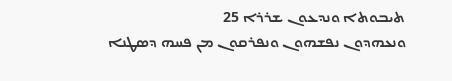ܬܝܒܘܬܐ ܘܢܕܥܘܢ ܫܪܪܐ 25
ܘܢܥܗܕܘܢ ܢܦܫܗܘܢ ܘܢܦܪܩܘܢ ܡܢ ܦܚܗ ܕܤܛܢܐ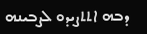ܕܒܗ ܐܬܬܨܝܕܘ ܠܨܒܝܢܗ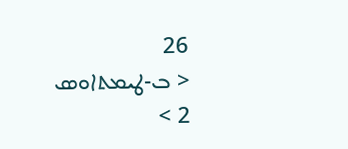26
< ܒ-ܛܝܡܬܐܘܣ 2 >